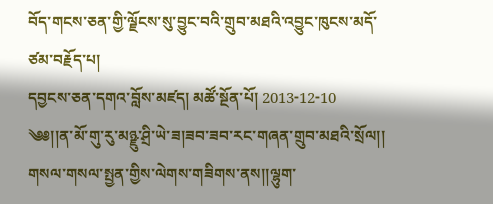བོད་གངས་ཅན་གྱི་ལྗོངས་སུ་བྱུང་བའི་གྲུབ་མཐའི་འབྱུང་ཁུངས་མདོ་ཙམ་བརྗོད་པ།
དབྱངས་ཅན་དགའ་བློས་མཛད། མཚོ་སྔོན་པོ། 2013-12-10
༄༅།།ན་མོ་གུ་རུ་མཉྫུ་ཤྲི་ཡེ་ཟ།ཟབ་ཟབ་རང་གཞན་གྲུབ་མཐའི་སྲོལ།།
གསལ་གསལ་སྤྱན་གྱིས་ལེགས་གཟིགས་ནས།།ལྷུག་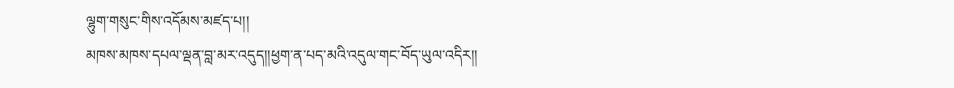ལྷུག་གསུང་གིས་འདོམས་མཛད་པ།།
མཁས་མཁས་དཔལ་ལྡན་བླ་མར་འདུད།།ཕྱག་ན་པད་མའི་འདུལ་གང་བོད་ཡུལ་འདིར།།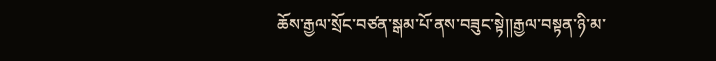ཆོས་རྒྱལ་སྲོང་བཙན་སྒམ་པོ་ནས་བཟུང་སྟེ།།རྒྱལ་བསྟན་ཉི་མ་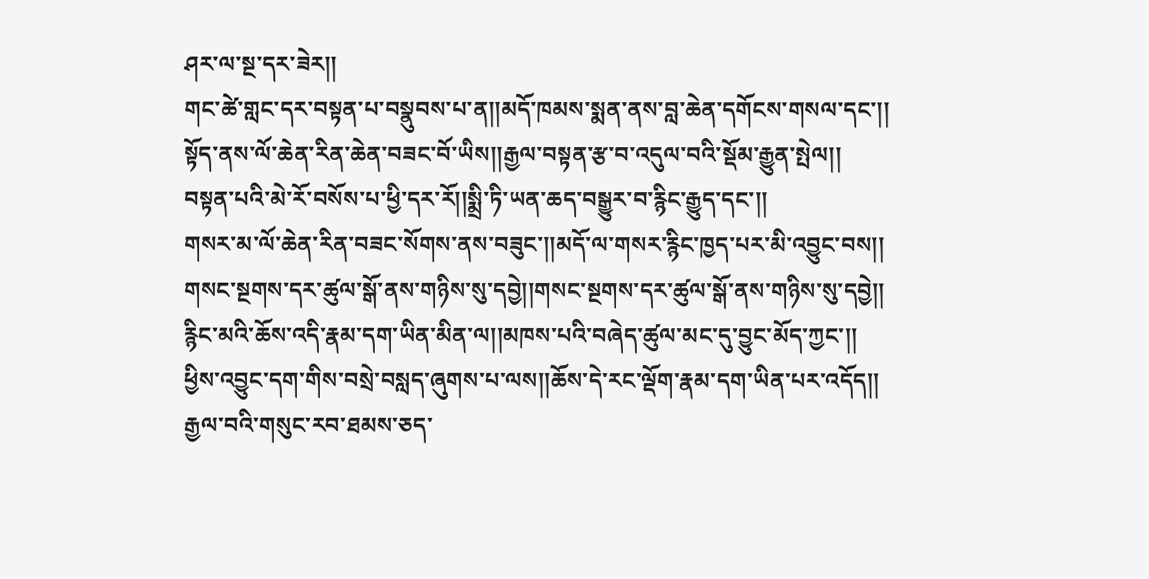ཤར་ལ་སྔ་དར་ཟེར།།
གང་ཚེ་གླང་དར་བསྟན་པ་བསྣུབས་པ་ན།།མདོ་ཁམས་སྨན་ནས་བླ་ཆེན་དགོངས་གསལ་དང་།།
སྟོད་ནས་ལོ་ཆེན་རིན་ཆེན་བཟང་བོ་ཡིས།།རྒྱལ་བསྟན་རྩ་བ་འདུལ་བའི་སྡོམ་རྒྱུན་སྤེལ།།
བསྟན་པའི་མེ་རོ་བསོས་པ་ཕྱི་དར་རོ།།སྨྲི་ཏི་ཡན་ཆད་བསྒྱུར་བ་རྙིང་རྒྱུད་དང་།།
གསར་མ་ལོ་ཆེན་རིན་བཟང་སོགས་ནས་བཟུང་།།མདོ་ལ་གསར་རྙིང་ཁྱད་པར་མི་འབྱུང་བས།།
གསང་སྔགས་དར་ཚུལ་སྒོ་ནས་གཉིས་སུ་དབྱེ།།གསང་སྔགས་དར་ཚུལ་སྒོ་ནས་གཉིས་སུ་དབྱེ།།
རྙིང་མའི་ཆོས་འདི་རྣམ་དག་ཡིན་མིན་ལ།།མཁས་པའི་བཞེད་ཚུལ་མང་དུ་བྱུང་མོད་ཀྱང་།།
ཕྱིས་འབྱུང་དག་གིས་བསྲེ་བསླད་ཞུགས་པ་ལས།།ཆོས་དེ་རང་ལྡོག་རྣམ་དག་ཡིན་པར་འདོད།།
རྒྱལ་བའི་གསུང་རབ་ཐམས་ཅད་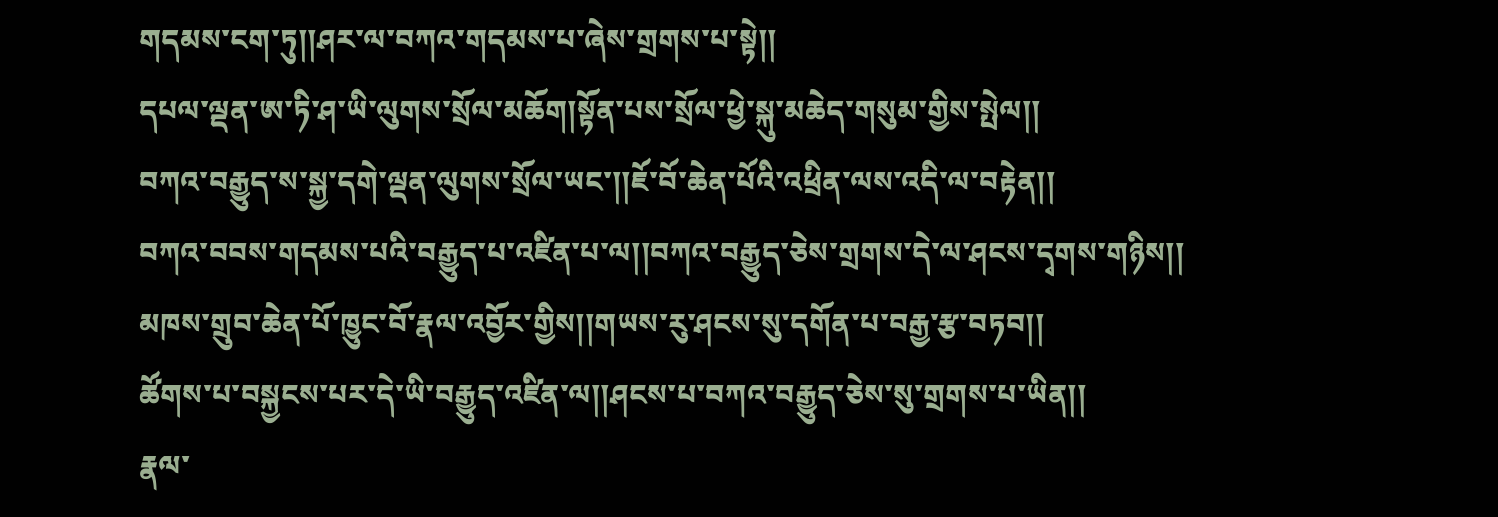གདམས་ངག་ཏུ།།ཤར་ལ་བཀའ་གདམས་པ་ཞེས་གྲགས་པ་སྟེ།།
དཔལ་ལྡན་ཨ་ཏི་ཤ་ཡི་ལུགས་སྲོལ་མཆོག།སྟོན་པས་སྲོལ་ཕྱེ་སྐུ་མཆེད་གསུམ་གྱིས་སྤེལ།།
བཀའ་བརྒྱུད་ས་སྐྱ་དགེ་ལྡན་ལུགས་སྲོལ་ཡང་།།ཇོ་བོ་ཆེན་པོའི་འཕྲིན་ལས་འདི་ལ་བརྟེན།།
བཀའ་བབས་གདམས་པའི་བརྒྱུད་པ་འཛིན་པ་ལ།།བཀའ་བརྒྱུད་ཅེས་གྲགས་དེ་ལ་ཤངས་དྭགས་གཉིས།།
མཁས་གྲུབ་ཆེན་པོ་ཁྱུང་བོ་རྣལ་འབྱོར་གྱིས།།གཡས་རུ་ཤངས་སུ་དགོན་པ་བརྒྱ་རྩ་བཏབ།།
ཚོགས་པ་བསྐྱངས་པར་དེ་ཡི་བརྒྱུད་འཛིན་ལ།།ཤངས་པ་བཀའ་བརྒྱུད་ཅེས་སུ་གྲགས་པ་ཡིན།།
རྣལ་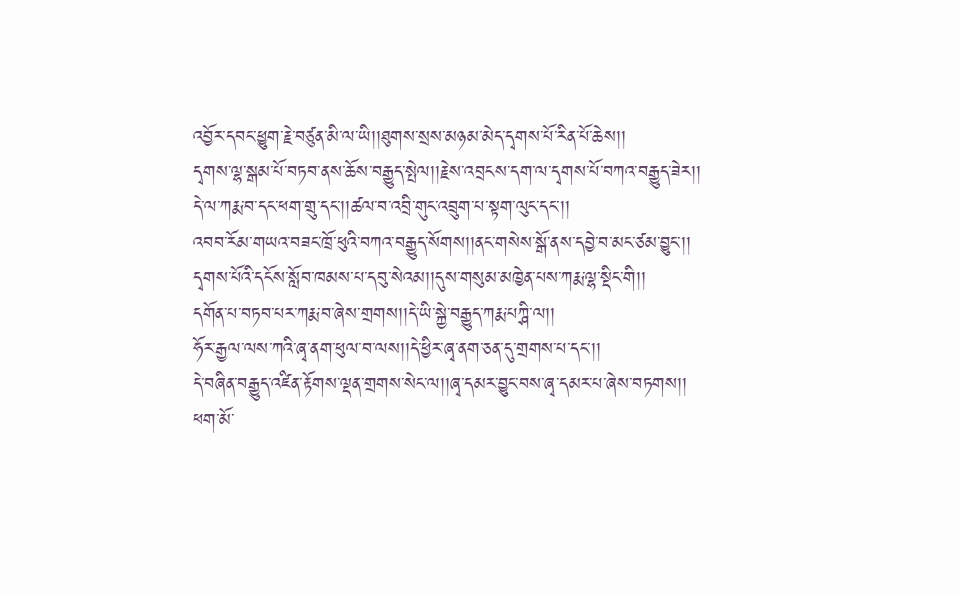འབྱོར་དབང་ཕྱུག་རྗེ་བཙུན་མི་ལ་ཡི།།ཐུགས་སྲས་མཉམ་མེད་དྭགས་པོ་རིན་པོ་ཆེས།།
དྭགས་ལྷ་སྒམ་པོ་བཏབ་ནས་ཆོས་བརྒྱུད་སྤེལ།།རྗེས་འབྲངས་དག་ལ་དྭགས་པོ་བཀའ་བརྒྱུད་ཟེར།།
དེ་ལ་ཀརྨ་བ་དང་ཕག་གྲུ་དང་།།ཚལ་བ་འབྲི་གུང་འབྲུག་པ་སྟག་ལུང་དང་།།
འབབ་རོམ་གཡའ་བཟང་ཁྲོ་ཕུའི་བཀའ་བརྒྱུད་སོགས།།ནང་གསེས་སྒོ་ནས་དབྱེ་བ་མང་ཙམ་བྱུང་།།
དྭགས་པོའི་དངོས་སློབ་ཁམས་པ་དབུ་སེའམ།།དུས་གསུམ་མཁྱེན་པས་ཀརྨ་ལྷ་སྡིང་གི།།
དགོན་པ་བཏབ་པར་ཀརྨ་བ་ཞེས་གྲགས།།དེ་ཡི་སྐྱེ་བརྒྱུད་ཀརྨ་པཀྴི་ལ།།
ཧོར་རྒྱལ་ལས་ཀའི་ཞྭ་ནག་ཕུལ་བ་ལས།།དེ་ཕྱིར་ཞྭ་ནག་ཅན་དུ་གྲགས་པ་དང་།།
དེ་བཞིན་བརྒྱུད་འཛིན་རྟོགས་ལྡན་གྲགས་སེང་ལ།།ཞྭ་དམར་བྱུང་བས་ཞྭ་དམར་པ་ཞེས་བཏགས།།
ཕག་མོ་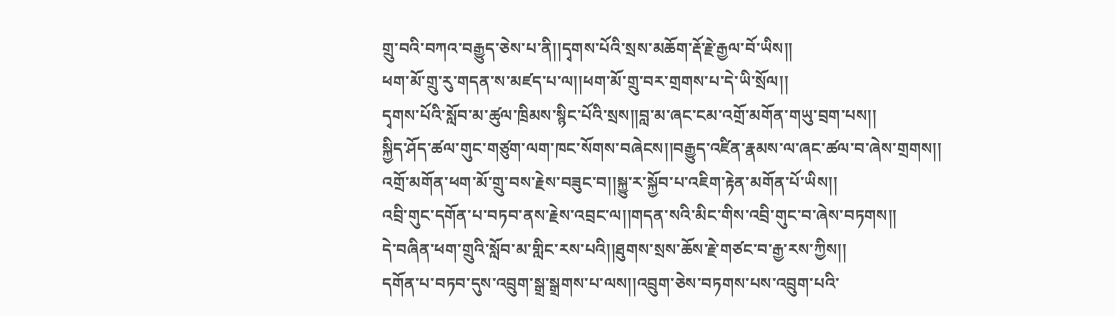གྲུ་བའི་བཀའ་བརྒྱུད་ཅེས་པ་ནི།།དྭགས་པོའི་སྲས་མཆོག་རྡོ་རྗེ་རྒྱལ་བོ་ཡིས།།
ཕག་མོ་གྲུ་རུ་གདན་ས་མཛད་པ་ལ།།ཕག་མོ་གྲུ་བར་གྲགས་པ་དེ་ཡི་སྲོལ།།
དྭགས་པོའི་སློབ་མ་ཚུལ་ཁྲིམས་སྙིང་པོའི་སྲས།།བླ་མ་ཞང་ངམ་འགྲོ་མགོན་གཡུ་བྲག་པས།།
སྐྱིད་ཤོད་ཚལ་གུང་གཙུག་ལག་ཁང་སོགས་བཞེངས།།བརྒྱུད་འཛིན་རྣམས་ལ་ཞང་ཚལ་བ་ཞེས་གྲགས།།
འགྲོ་མགོན་ཕག་མོ་གྲུ་བས་རྗེས་བཟུང་བ།།སྐྱུ་ར་སྐྱོབ་པ་འཇིག་རྟེན་མགོན་པོ་ཡིས།།
འབྲི་གུང་དགོན་པ་བཏབ་ནས་རྗེས་འབྲང་ལ།།གདན་སའི་མིང་གིས་འབྲི་གུང་བ་ཞེས་བཏགས།།
དེ་བཞིན་ཕག་གྲུའི་སློབ་མ་གླིང་རས་པའི།།ཐུགས་སྲས་ཆོས་རྗེ་གཙང་བ་རྒྱ་རས་ཀྱིས།།
དགོན་པ་བཏབ་དུས་འབྲུག་སྒྲ་སྒྲགས་པ་ལས།།འབྲུག་ཅེས་བཏགས་པས་འབྲུག་པའི་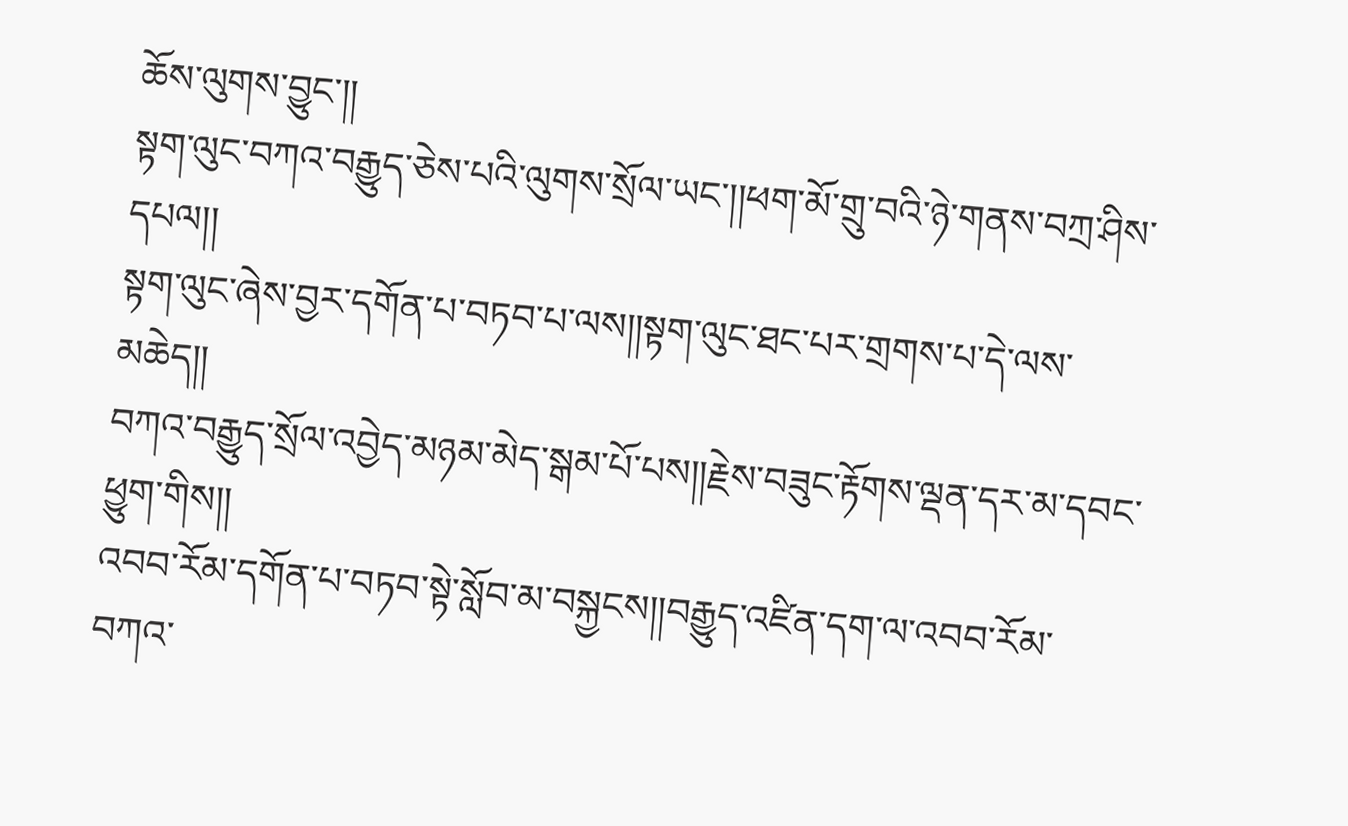ཆོས་ལུགས་བྱུང་།།
སྟག་ལུང་བཀའ་བརྒྱུད་ཅེས་པའི་ལུགས་སྲོལ་ཡང་།།ཕག་མོ་གྲུ་བའི་ཉེ་གནས་བཀྲ་ཤིས་དཔལ།།
སྟག་ལུང་ཞེས་བྱར་དགོན་པ་བཏབ་པ་ལས།།སྟག་ལུང་ཐང་པར་གྲགས་པ་དེ་ལས་མཆེད།།
བཀའ་བརྒྱུད་སྲོལ་འབྱེད་མཉམ་མེད་སྒམ་པོ་པས།།རྗེས་བཟུང་རྟོགས་ལྡན་དར་མ་དབང་ཕྱུག་གིས།།
འབབ་རོམ་དགོན་པ་བཏབ་སྟེ་སློབ་མ་བསྐྱངས།།བརྒྱུད་འཛིན་དག་ལ་འབབ་རོམ་བཀའ་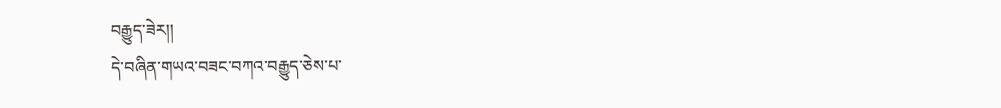བརྒྱུད་ཟེར།།
དེ་བཞིན་གཡའ་བཟང་བཀའ་བརྒྱུད་ཅེས་པ་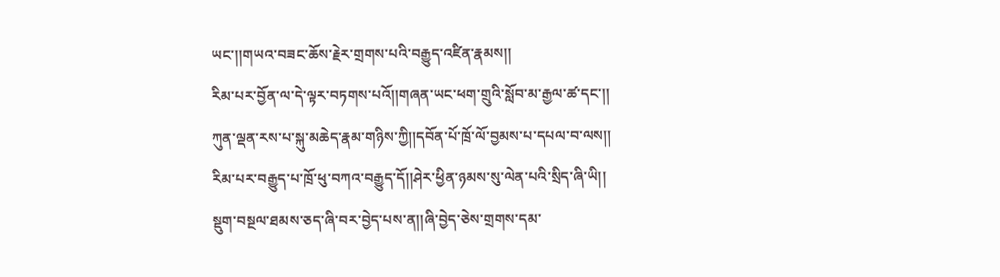ཡང་།།གཡའ་བཟང་ཆོས་རྗེར་གྲགས་པའི་བརྒྱུད་འཛིན་རྣམས།།
རིམ་པར་བྱོན་ལ་དེ་ལྟར་བཏགས་པའོ།།གཞན་ཡང་ཕག་གྲུའི་སློབ་མ་རྒྱལ་ཚ་དང་།།
ཀུན་ལྡན་རས་པ་སྐུ་མཆེད་རྣམ་གཉིས་ཀྱི།།དབོན་པོ་ཁྲོ་ལོ་བྱམས་པ་དཔལ་བ་ལས།།
རིམ་པར་བརྒྱུད་པ་ཁྲོ་ཕུ་བཀའ་བརྒྱུད་དོ།།ཤེར་ཕྱིན་ཉམས་སུ་ལེན་པའི་སྲིད་ཞི་ཡི།།
སྡུག་བསྔལ་ཐམས་ཅད་ཞི་བར་བྱེད་པས་ན།།ཞི་བྱེད་ཅེས་གྲགས་དམ་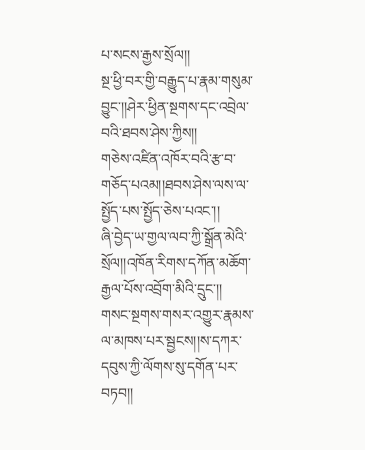པ་སངས་རྒྱས་སྲོལ།།
སྔ་ཕྱི་བར་གྱི་བརྒྱུད་པ་རྣམ་གསུམ་བྱུང་།།ཤེར་ཕྱིན་སྔགས་དང་འབྲེལ་བའི་ཐབས་ཤེས་ཀྱིས།།
གཅེས་འཛིན་འཁོར་བའི་རྩ་བ་གཅོད་པའམ།།ཐབས་ཤེས་ལས་ལ་སྤྱོད་པས་སྤྱོད་ཅེས་པའང་།།
ཞི་བྱེད་ཡ་གྱལ་ལབ་ཀྱི་སྒྲོན་མེའི་སྲོལ།།འཁོན་རིགས་དཀོན་མཆོག་རྒྱལ་པོས་འབྲོག་མིའི་དྲུང་།།
གསང་སྔགས་གསར་འགྱུར་རྣམས་ལ་མཁས་པར་སྦྱངས།།ས་དཀར་དབུས་ཀྱི་ལོགས་སུ་དགོན་པར་བཏབ།།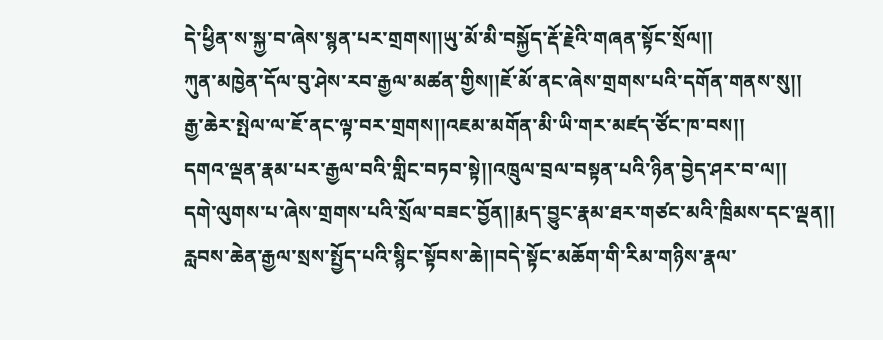དེ་ཕྱིན་ས་སྐྱ་བ་ཞེས་སྙན་པར་གྲགས།།ཡུ་མོ་མི་བསྐྱོད་རྡོ་རྗེའི་གཞན་སྟོང་སྲོལ།།
ཀུན་མཁྱེན་དོལ་བུ་ཤེས་རབ་རྒྱལ་མཚན་གྱིས།།ཇོ་མོ་ནང་ཞེས་གྲགས་པའི་དགོན་གནས་སུ།།
རྒྱ་ཆེར་སྤེལ་ལ་ཇོ་ནང་ལྟ་བར་གྲགས།།འཇམ་མགོན་མི་ཡི་གར་མཛད་ཙོང་ཁ་བས།།
དགའ་ལྡན་རྣམ་པར་རྒྱལ་བའི་གླིང་བཏབ་སྟེ།།འཁྲུལ་བྲལ་བསྟན་པའི་ཉིན་བྱེད་ཤར་བ་ལ།།
དགེ་ལུགས་པ་ཞེས་གྲགས་པའི་སྲོལ་བཟང་བྱོན།།རྨད་བྱུང་རྣམ་ཐར་གཙང་མའི་ཁྲིམས་དང་ལྡན།།
རླབས་ཆེན་རྒྱལ་སྲས་སྤྱོད་པའི་སྙིང་སྟོབས་ཆེ།།བདེ་སྟོང་མཆོག་གི་རིམ་གཉིས་རྣལ་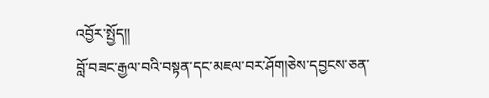འབྱོར་སྤྱོད།།
བློ་བཟང་རྒྱལ་བའི་བསྟན་དང་མཇལ་བར་ཤོག།ཅེས་དབྱངས་ཅན་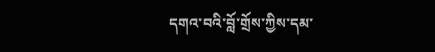དགའ་བའི་བློ་གྲོས་ཀྱིས་དམ་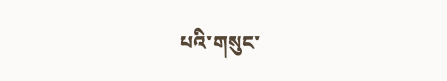པའི་གསུང་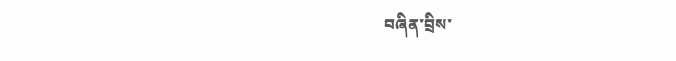བཞིན་བྲིས་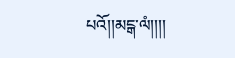པའོ།།མངྒ་ལཾ།།།།